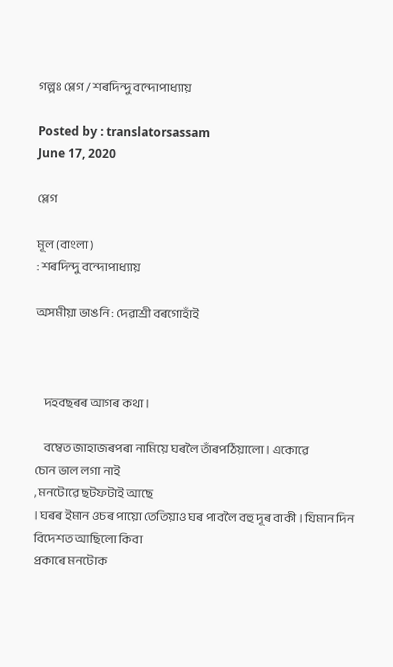গল্পঃ প্লেগ / শৰদিন্দু বন্দোপাধ্যায়

Posted by : translatorsassam
June 17, 2020

প্লেগ

মূল (বাংলা)
: শৰদিন্দু বন্দোপাধ্যায়

অসমীয়া ভাঙনি : দেৱাশ্ৰী বৰগোহাঁই



    দহবছৰৰ আগৰ কথা ।

    বম্বেত জাহাজৰপৰা নামিয়ে ঘৰলৈ তাঁৰপঠিয়ালো । একোৱে
চোন ভাল লগা নাই
, মনটোৱে ছটফটাই আছে
। ঘৰৰ ইমান ওচৰ পায়ো তেতিয়াও ঘৰ পাবলৈ বহু দূৰ বাকী । যিমান দিন বিদেশত আছিলো কিবা
প্ৰকাৰে মনটোক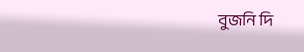বুজনি দি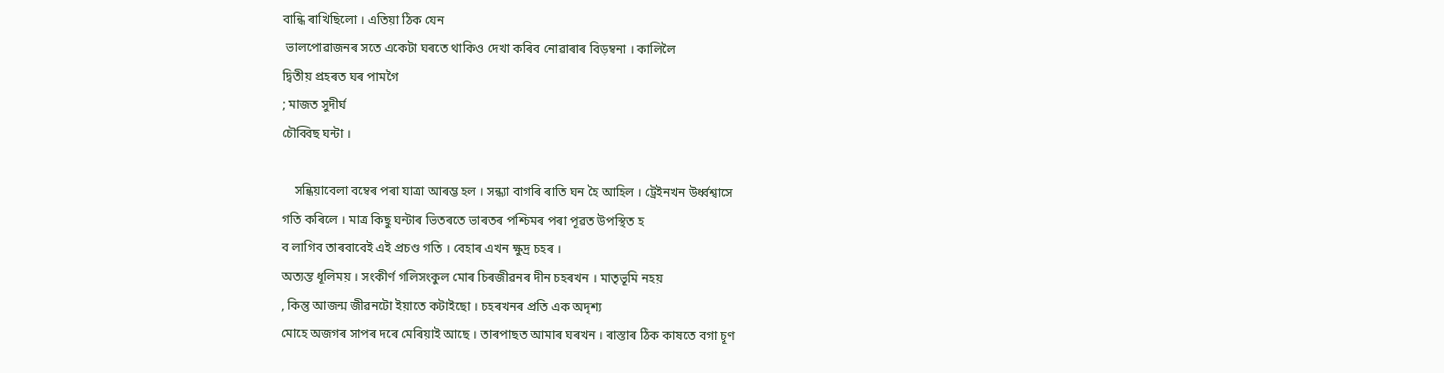বান্ধি ৰাখিছিলো । এতিয়া ঠিক যেন
 ভালপোৱাজনৰ সতে একেটা ঘৰতে থাকিও দেখা কৰিব নোৱাৰাৰ বিড়ম্বনা । কালিলৈ
দ্বিতীয় প্ৰহৰত ঘৰ পামগৈ
; মাজত সুদীৰ্ঘ
চৌব্বিছ ঘন্টা ।

    সন্ধিয়াবেলা বম্বেৰ পৰা যাত্ৰা আৰম্ভ হল । সন্ধ্যা বাগৰি ৰাতি ঘন হৈ আহিল । ট্ৰেইনখন উৰ্ধ্বশ্বাসে
গতি কৰিলে । মাত্ৰ কিছু ঘন্টাৰ ভিতৰতে ভাৰতৰ পশ্চিমৰ পৰা পূৱত উপস্থিত হ
ব লাগিব তাৰবাবেই এই প্ৰচণ্ড গতি । বেহাৰ এখন ক্ষুদ্ৰ চহৰ ।
অত্যন্ত ধূলিময় । সংকীৰ্ণ গলিসংকুল মোৰ চিৰজীৱনৰ দীন চহৰখন । মাতৃভূমি নহয়
, কিন্তু আজন্ম জীৱনটো ইয়াতে কটাইছো । চহৰখনৰ প্ৰতি এক অদৃশ্য
মোহে অজগৰ সাপৰ দৰে মেৰিয়াই আছে । তাৰপাছত আমাৰ ঘৰখন । ৰাস্তাৰ ঠিক কাষতে বগা চূণ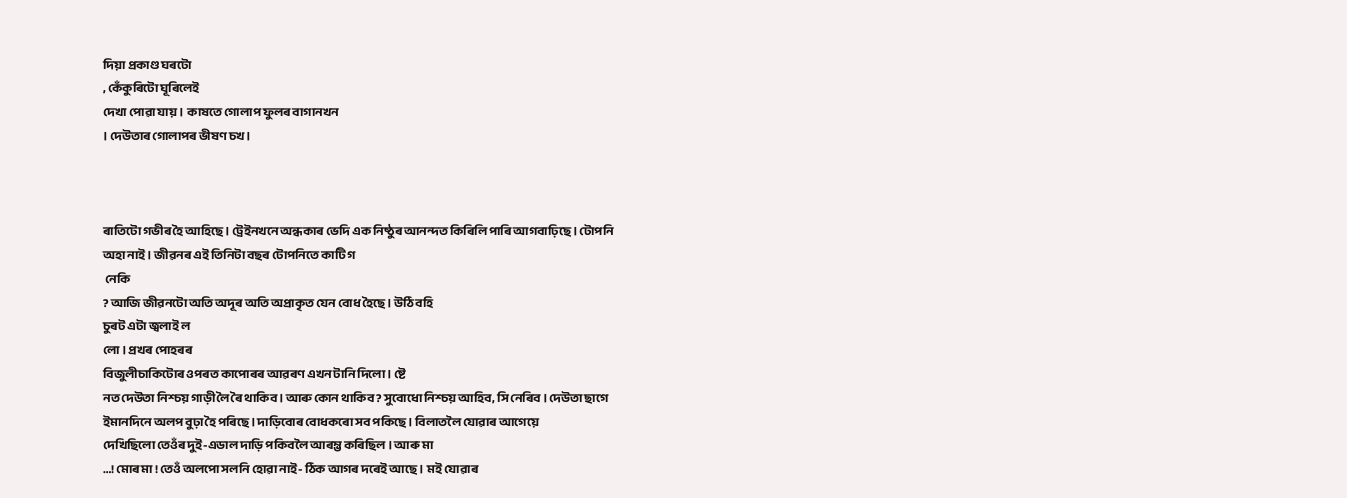দিয়া প্ৰকাণ্ড ঘৰটো
, কেঁকুৰিটো ঘূৰিলেই
দেখা পোৱা যায় ।  কাষতে গোলাপ ফুলৰ বাগানখন
। দেউতাৰ গোলাপৰ ভীষণ চখ ।



ৰাতিটো গভীৰ হৈ আহিছে । ট্ৰেইনখনে অন্ধকাৰ ভেদি এক নিষ্ঠুৰ আনন্দত কিৰিলি পাৰি আগবাঢ়িছে । টোপনি
অহা নাই । জীৱনৰ এই তিনিটা বছৰ টোপনিতে কাটি গ
 নেকি
? আজি জীৱনটো অতি অদূৰ অতি অপ্ৰাকৃত যেন বোধ হৈছে । উঠি বহি
চুৰট এটা জ্বলাই ল
লো । প্ৰখৰ পোহৰৰ
বিজুলীচাকিটোৰ ওপৰত কাপোৰৰ আৱৰণ এখন টানি দিলো । ষ্টে
নত দেউতা নিশ্চয় গাড়ী লৈ ৰৈ থাকিব । আৰু কোন থাকিব ? সুবোধো নিশ্চয় আহিব, সি নেৰিব । দেউতা ছাগে
ইমানদিনে অলপ বুঢ়া হৈ পৰিছে । দাড়িবোৰ বোধকৰো সব পকিছে । বিলাতলৈ যোৱাৰ আগেয়ে
দেখিছিলো তেওঁৰ দুই-এডাল দাড়ি পকিবলৈ আৰম্ভ কৰিছিল । আৰু মা
…! মোৰ মা ! তেওঁ অলপো সলনি হোৱা নাই- ঠিক আগৰ দৰেই আছে ।  মই যোৱাৰ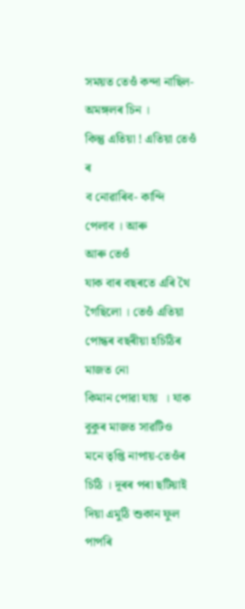সময়ত তেওঁ কন্দা নাছিল- অমঙ্গলৰ চিন ।
কিন্তু এতিয়া ! এতিয়া তেওঁ ৰ
ব নোৱাৰিব- কান্দি
পেলাব । আৰু
আৰু তেওঁ
যাক বাৰ বছৰতে এৰি থৈ গৈছিলো । তেওঁ এতিয়া পোন্ধৰ বছৰীয়া হচিঠিৰ মাজত নো
কিমান পোৱা যায়  । যাক বুকুৰ মাজত সাৱটিও
মনে তৃপ্তি নাপায়-তেওঁৰ চিঠি । দূৰৰ পৰা ছটিয়াই দিয়া এমুঠি শুকান ফুল পাপৰি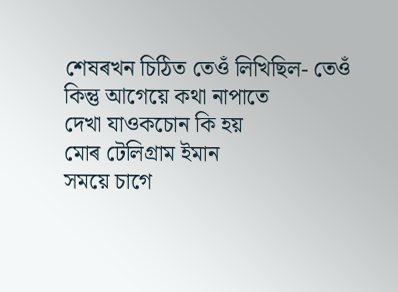শেষৰখন চিঠিত তেওঁ লিখিছিল- তেওঁ
কিন্তু আগেয়ে কথা নাপাতে
দেখা যাওকচোন কি হয়
মোৰ টেলিগ্ৰাম ইমান
সময়ে চাগে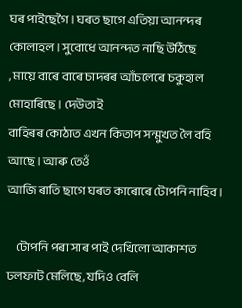ঘৰ পাইছেগৈ । ঘৰত ছাগে এতিয়া আনন্দৰ কোলাহল । সুবোধে আনন্দত নাছি উঠিছে
, মায়ে বাৰে বাৰে চাদৰৰ আঁচলেৰে চকুহাল মোহাৰিছে । দেউতাই
বাহিৰৰ কোঠাত এখন কিতাপ সন্মুখত লৈ বহি আছে । আৰু তেওঁ
আজি ৰাতি ছাগে ঘৰত কাৰোৰে টোপনি নাহিব ।

    টোপনি পৰা সাৰ পাই দেখিলো আকাশত ঢলফাট মেলিছে, যদিও বেলি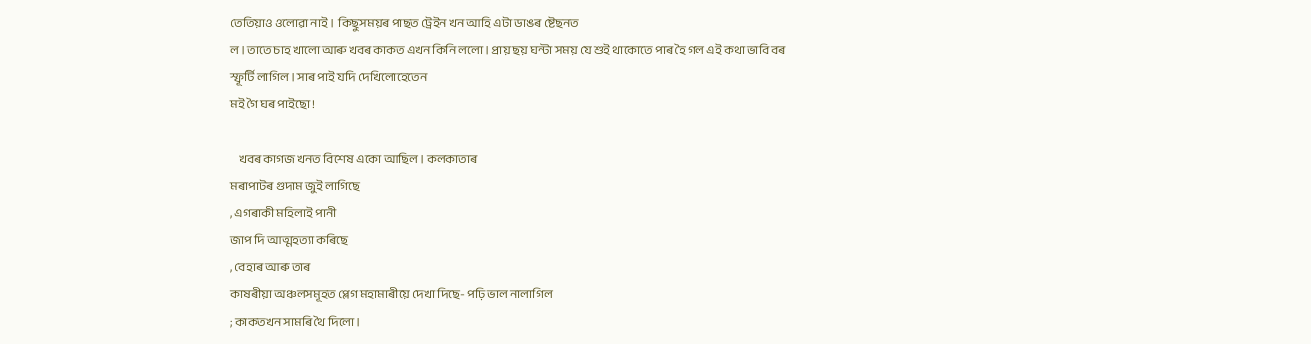তেতিয়াও ওলোৱা নাই ।  কিছুসময়ৰ পাছত ট্ৰেইন খন আহি এটা ডাঙৰ ষ্টেছনত
ল । তাতে চাহ খালো আৰু খবৰ কাকত এখন কিনি ললো । প্ৰায় ছয় ঘন্টা সময় যে শুই থাকোতে পাৰ হৈ গল এই কথা ভাবি বৰ স্ফূৰ্টি লাগিল । সাৰ পাই যদি দেখিলোহেতেন
মই গৈ ঘৰ পাইছো !

    খবৰ কাগজ খনত বিশেষ একো আছিল । কলকাতাৰ
মৰাপাটৰ গুদাম জুই লাগিছে
, এগৰাকী মহিলাই পানী
জাপ দি আত্মহত্যা কৰিছে
, বেহাৰ আৰু তাৰ
কাষৰীয়া অঞ্চলসমূহত প্লেগ মহামাৰীয়ে দেখা দিছে- পঢ়ি ভাল নালাগিল
; কাকতখন সামৰি থৈ দিলো ।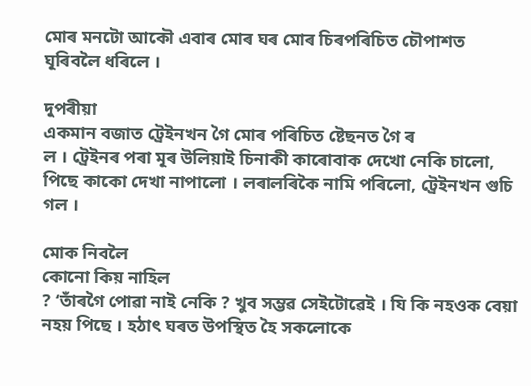মোৰ মনটো আকৌ এবাৰ মোৰ ঘৰ মোৰ চিৰপৰিচিত চৌপাশত ঘূৰিবলৈ ধৰিলে ।

দুপৰীয়া
একমান বজাত ট্ৰেইনখন গৈ মোৰ পৰিচিত ষ্টেছনত গৈ ৰ
ল । ট্ৰেইনৰ পৰা মূৰ উলিয়াই চিনাকী কাৰোবাক দেখো নেকি চালো, পিছে কাকো দেখা নাপালো । লৰালৰিকৈ নামি পৰিলো, ট্ৰেইনখন গুচি গল ।

মোক নিবলৈ
কোনো কিয় নাহিল
? ‘তাঁৰগৈ পোৱা নাই নেকি ? খুব সম্ভৱ সেইটোৱেই । যি কি নহওক বেয়া
নহয় পিছে । হঠাৎ ঘৰত উপস্থিত হৈ সকলোকে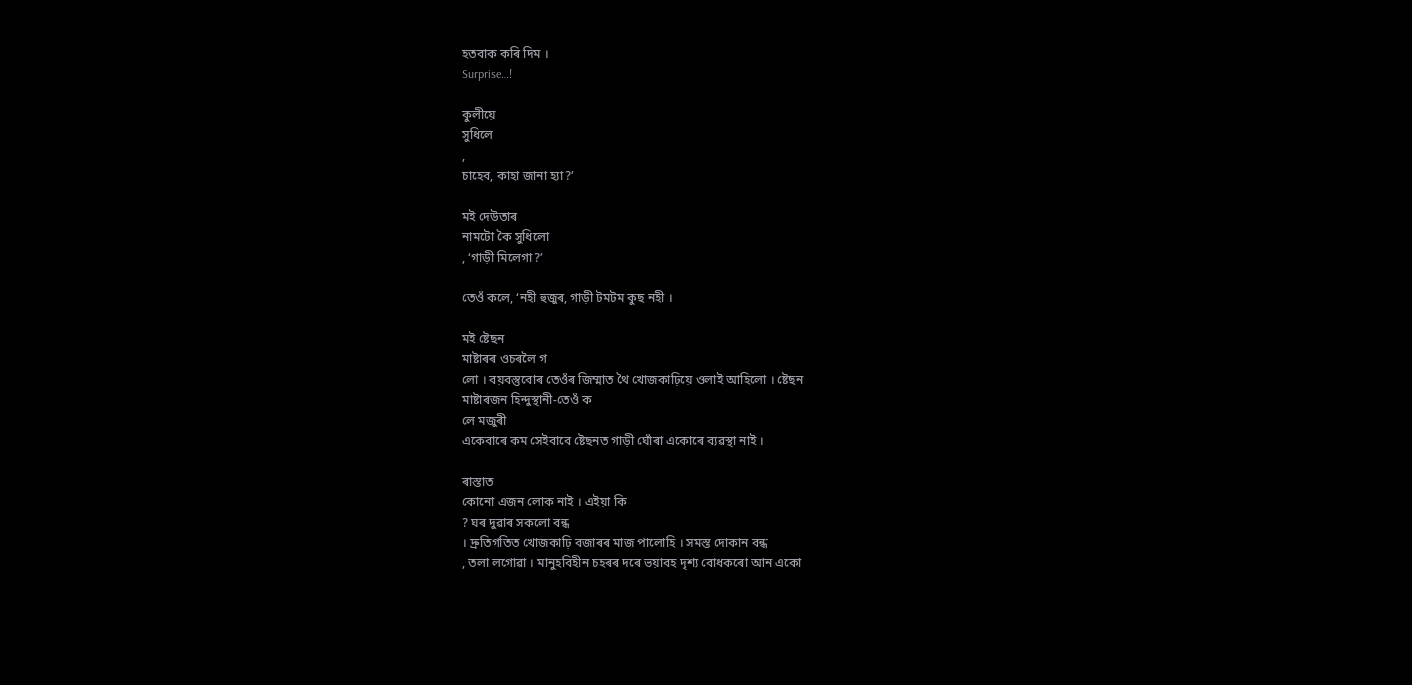হতবাক কৰি দিম ।
Surprise…!

কুলীয়ে
সুধিলে
,
চাহেব, কাহা জানা হ্যা?’

মই দেউতাৰ
নামটো কৈ সুধিলো
, ‘গাড়ী মিলেগা?’

তেওঁ কলে, ‘নহী হুজুৰ, গাড়ী টমটম কুছ নহী ।

মই ষ্টেছন
মাষ্টাৰৰ ওচৰলৈ গ
লো । বয়বস্তুবোৰ তেওঁৰ জিম্মাত থৈ খোজকাঢ়িয়ে ওলাই আহিলো । ষ্টেছন
মাষ্টাৰজন হিন্দুস্থানী-তেওঁ ক
লে মজুৰী
একেবাৰে কম সেইবাবে ষ্টেছনত গাড়ী ঘোঁৰা একোৰে ব্যৱস্থা নাই ।

ৰাস্তাত
কোনো এজন লোক নাই । এইয়া কি
? ঘৰ দুৱাৰ সকলো বন্ধ
। দ্ৰুতিগতিত খোজকাঢ়ি বজাৰৰ মাজ পালোহি । সমস্ত দোকান বন্ধ
, তলা লগোৱা । মানুহবিহীন চহৰৰ দৰে ভয়াবহ দৃশ্য বোধকৰো আন একো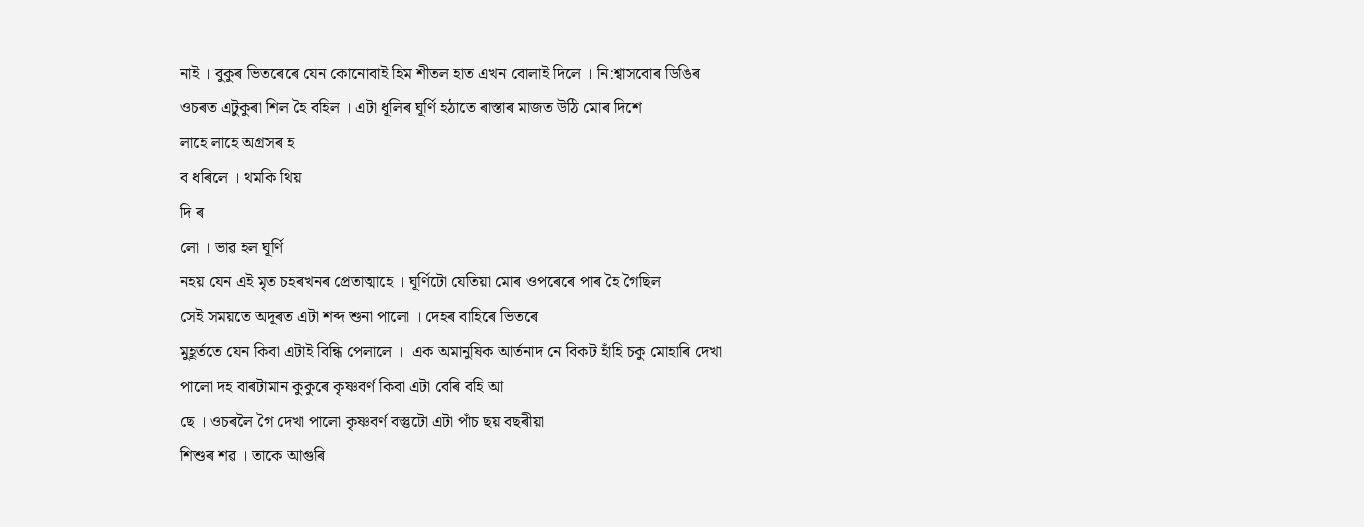নাই । বুকুৰ ভিতৰেৰে যেন কোনোবাই হিম শীতল হাত এখন বোলাই দিলে । নি:শ্বাসবোৰ ডিঙিৰ
ওচৰত এটুকুৰা শিল হৈ বহিল । এটা ধূলিৰ ঘূৰ্ণি হঠাতে ৰাস্তাৰ মাজত উঠি মোৰ দিশে
লাহে লাহে অগ্ৰসৰ হ
ব ধৰিলে । থমকি থিয়
দি ৰ
লো । ভাৱ হল ঘূৰ্ণি
নহয় যেন এই মৃত চহৰখনৰ প্ৰেতাত্মাহে । ঘূৰ্ণিটো যেতিয়া মোৰ ওপৰেৰে পাৰ হৈ গৈছিল
সেই সময়তে অদূৰত এটা শব্দ শুনা পালো । দেহৰ বাহিৰে ভিতৰে
মুহূৰ্ততে যেন কিবা এটাই বিন্ধি পেলালে ।  এক অমানুষিক আৰ্তনাদ নে বিকট হাঁহি চকু মোহাৰি দেখা
পালো দহ বাৰটামান কুকুৰে কৃষ্ণবৰ্ণ কিবা এটা বেৰি বহি আ
ছে । ওচৰলৈ গৈ দেখা পালো কৃষ্ণবৰ্ণ বস্তুটো এটা পাঁচ ছয় বছৰীয়া
শিশুৰ শৱ । তাকে আগুৰি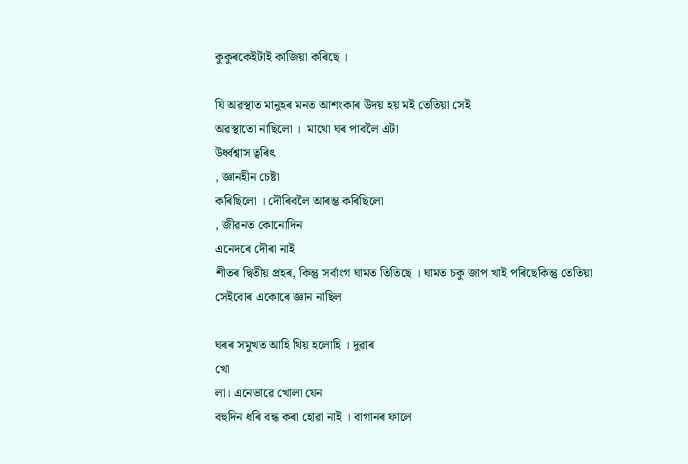কুকুৰকেইটাই কাজিয়া কৰিছে ।

যি অৱস্থাত মানুহৰ মনত আশংকাৰ উদয় হয় মই তেতিয়া সেই
অৱস্থাতো নাছিলো ।  মাথো ঘৰ পাবলৈ এটা
উৰ্ধ্বশ্বাস ত্বৰিৎ
, জ্ঞানহীন চেষ্টা
কৰিছিলো । দৌৰিবলৈ আৰম্ভ কৰিছিলো
, জীৱনত কোনোদিন
এনেদৰে দৌৰা নাই
শীতৰ দ্বিতীয় প্ৰহৰ, কিন্তু সৰ্বাংগ ঘামত তিতিছে । ঘামত চকু জাপ খাই পৰিছেকিন্তু তেতিয়া সেইবোৰ একোৰে জ্ঞান নাছিল

ঘৰৰ সমুখত আহি থিয় হলোহি । দুৱাৰ
খো
লা। এনেভাৱে খোলা যেন
বহুদিন ধৰি বন্ধ কৰা হোৱা নাই । বাগানৰ ফালে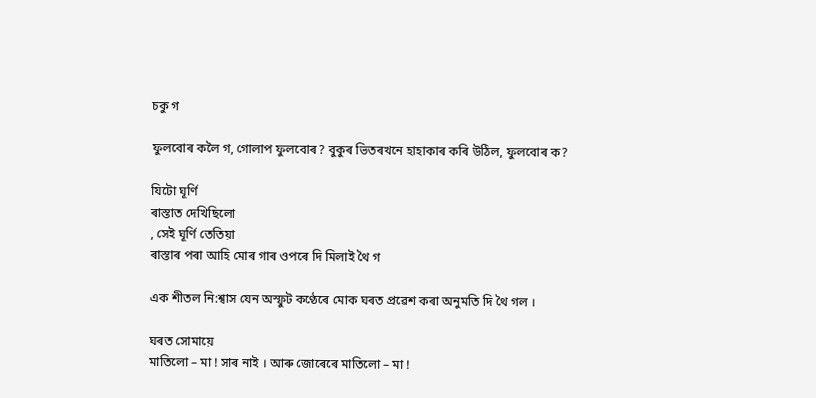চকু গ

ফুলবোৰ কলৈ গ, গোলাপ ফুলবোৰ? বুকুৰ ভিতৰখনে হাহাকাৰ কৰি উঠিল, ফুলবোৰ ক?

যিটো ঘূৰ্ণি
ৰাস্তাত দেখিছিলো
, সেই ঘূৰ্ণি তেতিয়া
ৰাস্তাৰ পৰা আহি মোৰ গাৰ ওপৰে দি মিলাই থৈ গ

এক শীতল নি:শ্বাস যেন অস্ফুট কণ্ঠেৰে মোক ঘৰত প্ৰৱেশ কৰা অনুমতি দি থৈ গল ।

ঘৰত সোমায়ে
মাতিলো – মা ! সাৰ নাই । আৰু জোৰেৰে মাতিলো – মা !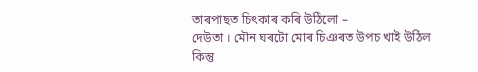তাৰপাছত চিৎকাৰ কৰি উঠিলো –
দেউতা । মৌন ঘৰটো মোৰ চিঞৰত উপচ খাই উঠিল
কিন্তু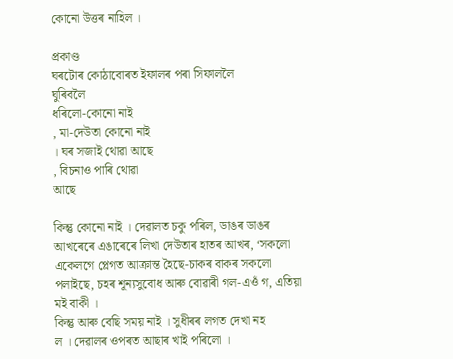কোনো উত্তৰ নাহিল ।

প্ৰকাণ্ড
ঘৰটোৰ কোঠাবোৰত ইফালৰ পৰা সিফাললৈ
ঘুৰিবলৈ
ধৰিলো-কোনো নাই
, মা-দেউতা কোনো নাই
। ঘৰ সজাই থোৱা আছে
, বিচনাও পাৰি থোৱা
আছে

কিন্তু কোনো নাই । দেৱালত চকু পৰিল, ডাঙৰ ডাঙৰ আখৰেৰে এঙাৰেৰে লিখা দেউতাৰ হাতৰ আখৰ, ‘সকলো একেলগে প্লেগত আক্ৰান্ত হৈছে-চাকৰ বাকৰ সকলো পলাইছে, চহৰ শূন্যসুবোধ আৰু বোৱাৰী গল-এওঁ গ, এতিয়া মই বাকী ।
কিন্তু আৰু বেছি সময় নাই । সুধীৰৰ লগত দেখা নহ
ল । দেৱালৰ ওপৰত আছাৰ খাই পৰিলো ।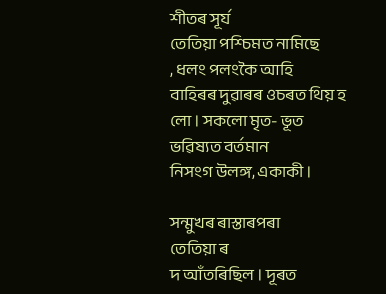শীতৰ সূৰ্য
তেতিয়া পশ্চিমত নামিছে
, ধলং পলংকৈ আহি
বাহিৰৰ দুৱাৰৰ ওচৰত থিয় হ
লো । সকলো মৃত- ভূত
ভৱিষ্যত বৰ্তমান
নিসংগ উলঙ্গ, একাকী ।

সন্মুখৰ ৰাস্তাৰপৰা
তেতিয়া ৰ
দ আঁতৰিছিল । দূৰত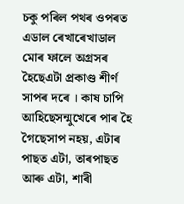চকু পৰিল পথৰ ওপৰত এডাল ৰেখাৰেখাডাল মোৰ ফালে অগ্ৰসৰ হৈছেএটা প্ৰকাণ্ড শীৰ্ণ সাপৰ দৰে । কাষ চাপি আহিছেসন্মুখেৰে পাৰ হৈ গৈছেসাপ নহয়, এটাৰ পাছত এটা, তাৰপাছত আৰু এটা, শাৰী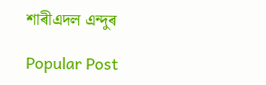শাৰীএদল এন্দুৰ

Popular Post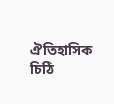ঐতিহাসিক চিঠি